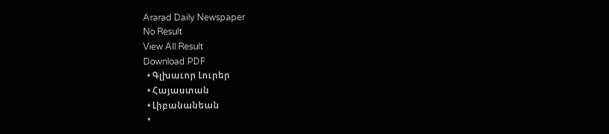Ararad Daily Newspaper
No Result
View All Result
Download PDF
  • Գլխաւոր Լուրեր
  • Հայաստան
  • Լիբանանեան
  •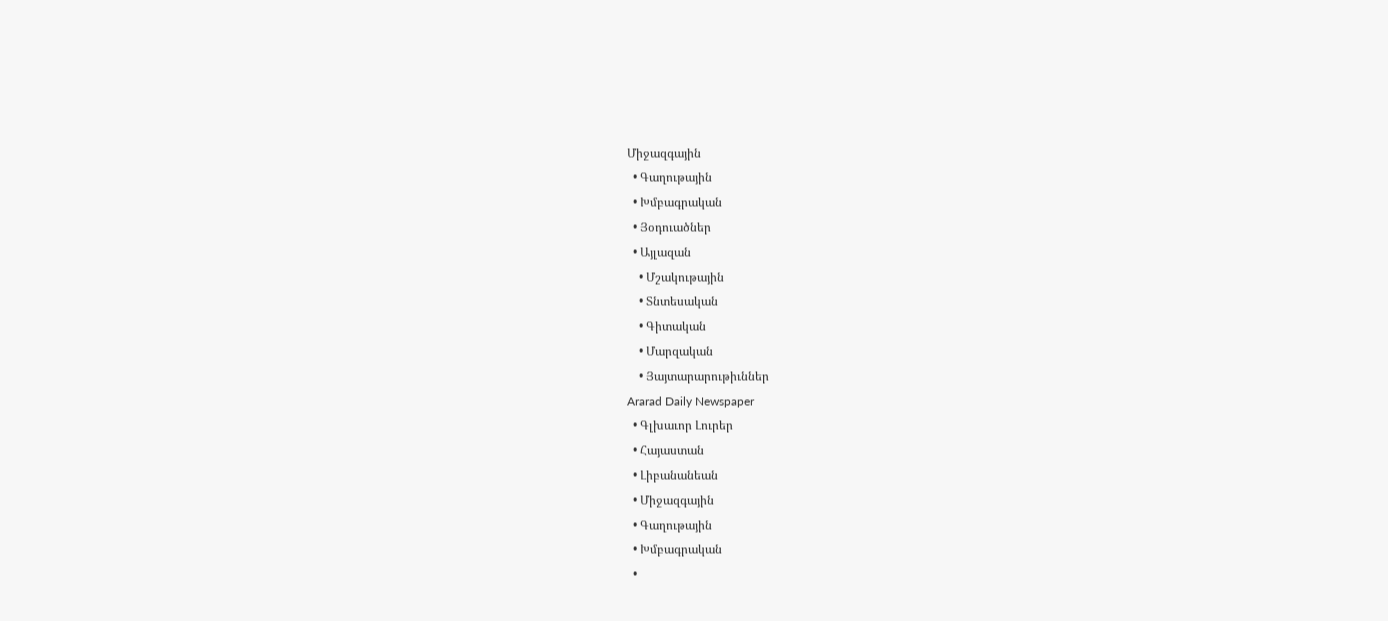Միջազգային
  • Գաղութային
  • Խմբագրական
  • Յօդուածներ
  • Այլազան
    • Մշակութային
    • Տնտեսական
    • Գիտական
    • Մարզական
    • Յայտարարութիւններ
Ararad Daily Newspaper
  • Գլխաւոր Լուրեր
  • Հայաստան
  • Լիբանանեան
  • Միջազգային
  • Գաղութային
  • Խմբագրական
  •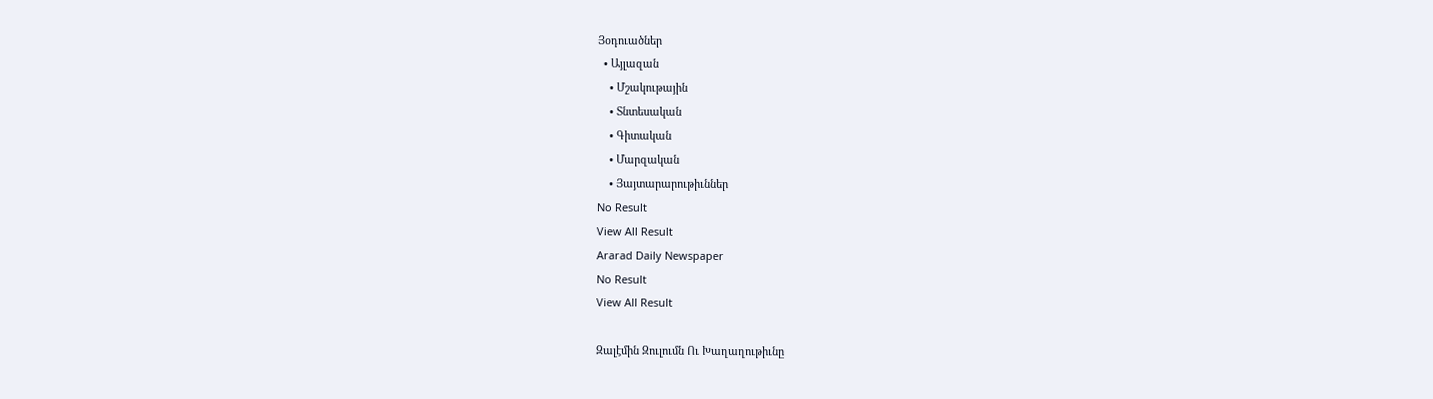Յօդուածներ
  • Այլազան
    • Մշակութային
    • Տնտեսական
    • Գիտական
    • Մարզական
    • Յայտարարութիւններ
No Result
View All Result
Ararad Daily Newspaper
No Result
View All Result

Զալէմին Զուլումն Ու Խաղաղութիւնը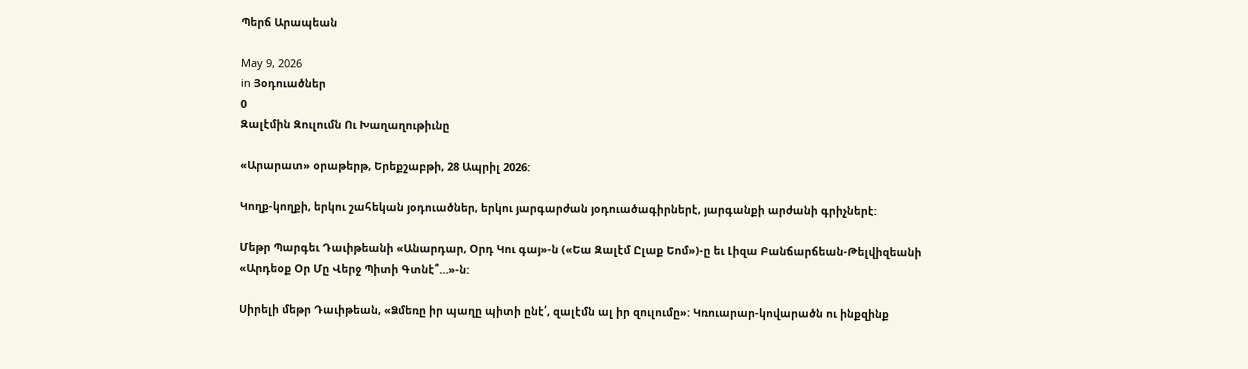Պերճ Արապեան

May 9, 2026
in Յօդուածներ
0
Զալէմին Զուլումն Ու Խաղաղութիւնը

«Արարատ» օրաթերթ, Երեքշաբթի, 28 Ապրիլ 2026:

Կողք-կողքի, երկու շահեկան յօդուածներ, երկու յարգարժան յօդուածագիրներէ, յարգանքի արժանի գրիչներէ:

Մեթր Պարգեւ Դաւիթեանի «Անարդար, Օրդ Կու գայ»-ն («Եա Զալէմ Ըլաք Եոմ»)-ը եւ Լիզա Բանճարճեան-Թելվիզեանի «Արդեօք Օր Մը Վերջ Պիտի Գտնէ՞…»-ն:

Սիրելի մեթր Դաւիթեան, «Ձմեռը իր պաղը պիտի ընէ՛, զալէմն ալ իր զուլումը»: Կռուարար-կովարածն ու ինքզինք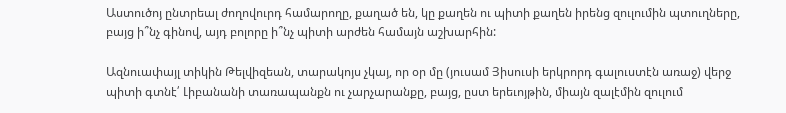Աստուծոյ ընտրեալ ժողովուրդ համարողը, քաղած են, կը քաղեն ու պիտի քաղեն իրենց զուլումին պտուղները, բայց ի՞նչ գինով, այդ բոլորը ի՞նչ պիտի արժեն համայն աշխարհին:

Ազնուափայլ տիկին Թելվիզեան, տարակոյս չկայ, որ օր մը (յուսամ Յիսուսի երկրորդ գալուստէն առաջ) վերջ պիտի գտնէ՛ Լիբանանի տառապանքն ու չարչարանքը, բայց, ըստ երեւոյթին, միայն զալէմին զուլում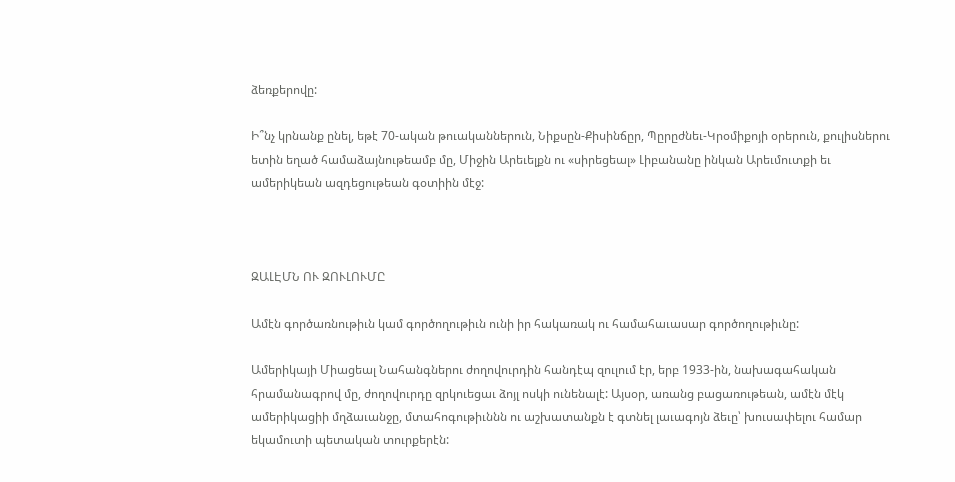ձեռքերովը:

Ի՞նչ կրնանք ընել, եթէ 70-ական թուականներուն, Նիքսըն-Քիսինճըր, Պըրըժնեւ-Կրօմիքոյի օրերուն, քուլիսներու ետին եղած համաձայնութեամբ մը, Միջին Արեւելքն ու «սիրեցեալ» Լիբանանը ինկան Արեւմուտքի եւ ամերիկեան ազդեցութեան գօտիին մէջ:



ԶԱԼԷՄՆ ՈՒ ԶՈՒԼՈՒՄԸ

Ամէն գործառնութիւն կամ գործողութիւն ունի իր հակառակ ու համահաւասար գործողութիւնը:

Ամերիկայի Միացեալ Նահանգներու ժողովուրդին հանդէպ զուլում էր, երբ 1933-ին, նախագահական հրամանագրով մը, ժողովուրդը զրկուեցաւ ձոյլ ոսկի ունենալէ: Այսօր, առանց բացառութեան, ամէն մէկ ամերիկացիի մղձաւանջը, մտահոգութիւննն ու աշխատանքն է գտնել լաւագոյն ձեւը՝ խուսափելու համար եկամուտի պետական տուրքերէն: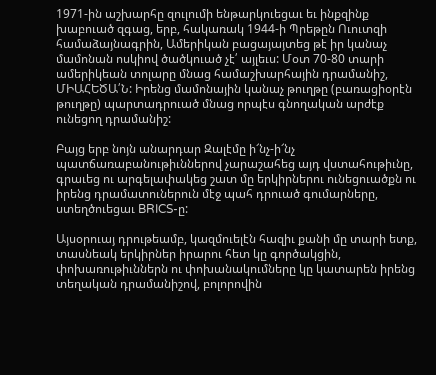1971-ին աշխարհը զուլումի ենթարկուեցաւ եւ ինքզինք խաբուած զգաց, երբ, հակառակ 1944-ի Պրեթըն Ուուտզի համաձայնագրին, Ամերիկան բացայայտեց թէ իր կանաչ մամոնան ոսկիով ծածկուած չէ՛ այլեւս: Մօտ 70-80 տարի ամերիկեան տոլարը մնաց համաշխարհային դրամանիշ, ՄԻԱՀԵԾԱ՛Ն: Իրենց մամոնային կանաչ թուղթը (բառացիօրէն թուղթը) պարտադրուած մնաց որպէս գնողական արժէք ունեցող դրամանիշ:

Բայց երբ նոյն անարդար Զալէմը ի՜նչ-ի՜նչ պատճառաբանութիւններով չարաշահեց այդ վստահութիւնը, գրաւեց ու արգելափակեց շատ մը երկիրներու ունեցուածքն ու իրենց դրամատուներուն մէջ պահ դրուած գումարները, ստեղծուեցաւ BRICS-ը:

Այսօրուայ դրութեամբ, կազմուելէն հազիւ քանի մը տարի ետք, տասնեակ երկիրներ իրարու հետ կը գործակցին, փոխառութիւններն ու փոխանակումները կը կատարեն իրենց տեղական դրամանիշով, բոլորովին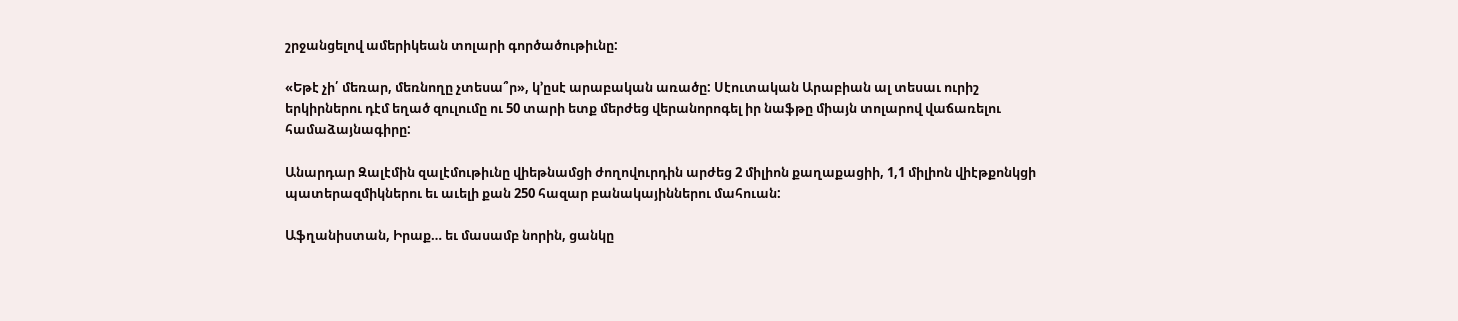շրջանցելով ամերիկեան տոլարի գործածութիւնը:

«Եթէ չի՛ մեռար, մեռնողը չտեսա՞ր», կ’ըսէ արաբական առածը: Սէուտական Արաբիան ալ տեսաւ ուրիշ երկիրներու դէմ եղած զուլումը ու 50 տարի ետք մերժեց վերանորոգել իր նաֆթը միայն տոլարով վաճառելու համաձայնագիրը:

Անարդար Զալէմին զալէմութիւնը վիեթնամցի ժողովուրդին արժեց 2 միլիոն քաղաքացիի, 1,1 միլիոն վիէթքոնկցի պատերազմիկներու եւ աւելի քան 250 հազար բանակայիններու մահուան:

Աֆղանիստան, Իրաք… եւ մասամբ նորին, ցանկը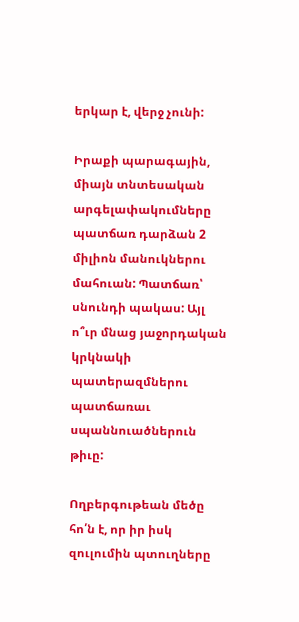երկար է, վերջ չունի:

Իրաքի պարագային, միայն տնտեսական արգելափակումները պատճառ դարձան 2 միլիոն մանուկներու մահուան: Պատճառ՝ սնունդի պակաս: Այլ ո՞ւր մնաց յաջորդական կրկնակի պատերազմներու պատճառաւ սպաննուածներուն թիւը:

Ողբերգութեան մեծը հո՛ն է, որ իր իսկ զուլումին պտուղները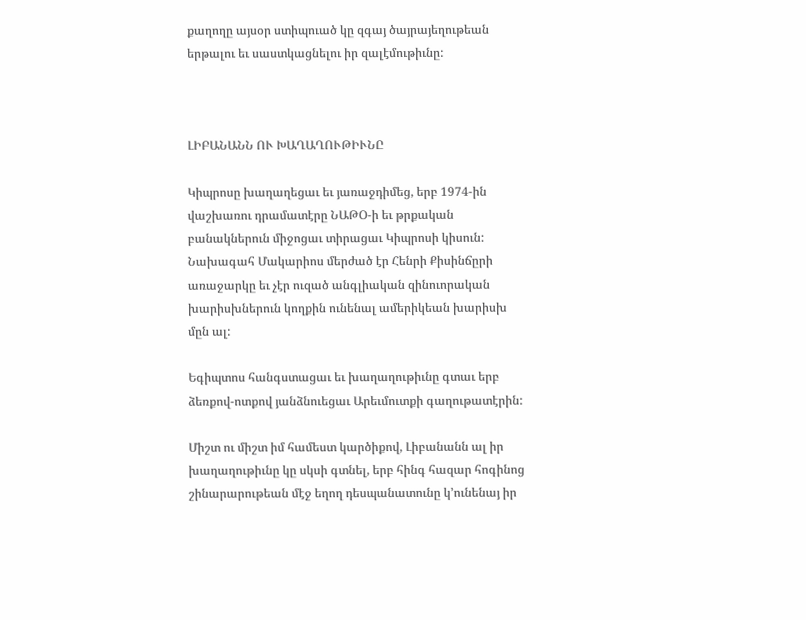քաղողը այսօր ստիպուած կը զգայ ծայրայեղութեան երթալու եւ սաստկացնելու իր զալէմութիւնը:



ԼԻԲԱՆԱՆՆ ՈՒ ԽԱՂԱՂՈՒԹԻՒՆԸ

Կիպրոսը խաղաղեցաւ եւ յառաջդիմեց, երբ 1974-ին վաշխառու դրամատէրը ՆԱԹՕ-ի եւ թրքական բանակներուն միջոցաւ տիրացաւ Կիպրոսի կիսուն: Նախագահ Մակարիոս մերժած էր Հենրի Քիսինճըրի առաջարկը եւ չէր ուզած անգլիական զինուորական խարիսխներուն կողքին ունենալ ամերիկեան խարիսխ մըն ալ:

Եգիպտոս հանգստացաւ եւ խաղաղութիւնը գտաւ երբ ձեռքով-ոտքով յանձնուեցաւ Արեւմուտքի գաղութատէրին:

Միշտ ու միշտ իմ համեստ կարծիքով, Լիբանանն ալ իր խաղաղութիւնը կը սկսի գտնել, երբ հինգ հազար հոգինոց շինարարութեան մէջ եղող դեսպանատունը կ’ունենայ իր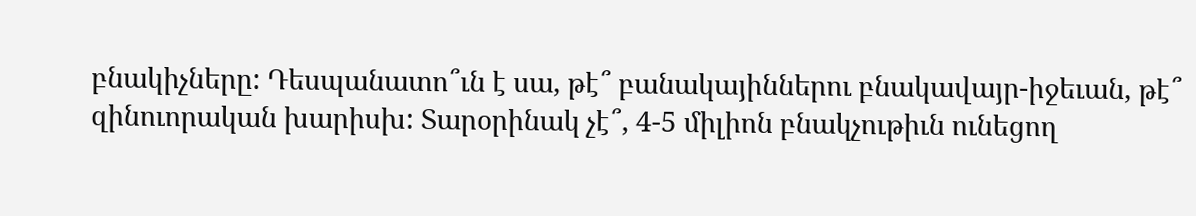բնակիչները: Դեսպանատո՞ւն է սա, թէ՞ բանակայիններու բնակավայր-իջեւան, թէ՞ զինուորական խարիսխ: Տարօրինակ չէ՞, 4-5 միլիոն բնակչութիւն ունեցող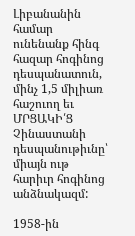Լիբանանին համար ունենանք հինգ հազար հոգինոց դեսպանատուն, մինչ 1,5 միլիառ հաշուող եւ ՄՐՑԱԿԻ՛Ց Չինաստանի դեսպանութիւնը՝ միայն ութ հարիւր հոգինոց անձնակազմ:

1958-ին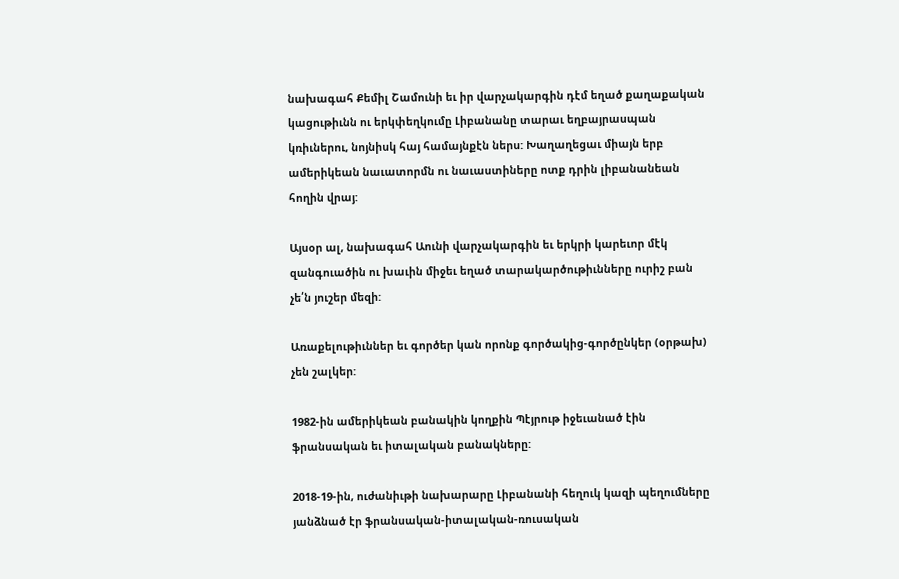նախագահ Քեմիլ Շամունի եւ իր վարչակարգին դէմ եղած քաղաքական կացութիւնն ու երկփեղկումը Լիբանանը տարաւ եղբայրասպան կռիւներու, նոյնիսկ հայ համայնքէն ներս: Խաղաղեցաւ միայն երբ ամերիկեան նաւատորմն ու նաւաստիները ոտք դրին լիբանանեան հողին վրայ:

Այսօր ալ, նախագահ Աունի վարչակարգին եւ երկրի կարեւոր մէկ զանգուածին ու խաւին միջեւ եղած տարակարծութիւնները ուրիշ բան չե՛ն յուշեր մեզի:

Առաքելութիւններ եւ գործեր կան որոնք գործակից-գործընկեր (օրթախ) չեն շալկեր:

1982-ին ամերիկեան բանակին կողքին Պէյրութ իջեւանած էին ֆրանսական եւ իտալական բանակները:

2018-19-ին, ուժանիւթի նախարարը Լիբանանի հեղուկ կազի պեղումները յանձնած էր ֆրանսական-իտալական-ռուսական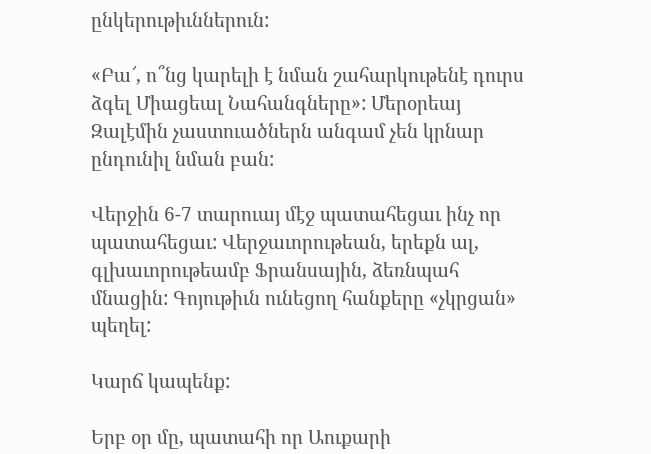ընկերութիւններուն:

«Բա՜, ո՞նց կարելի է նման շահարկութենէ դուրս ձգել Միացեալ Նահանգները»: Մերօրեայ Զալէմին չաստուածներն անգամ չեն կրնար ընդունիլ նման բան:

Վերջին 6-7 տարուայ մէջ պատահեցաւ ինչ որ պատահեցաւ: Վերջաւորութեան, երեքն ալ, գլխաւորութեամբ Ֆրանսային, ձեռնպահ մնացին: Գոյութիւն ունեցող հանքերը «չկրցան» պեղել:

Կարճ կապենք:

Երբ օր մը, պատահի որ Աուքարի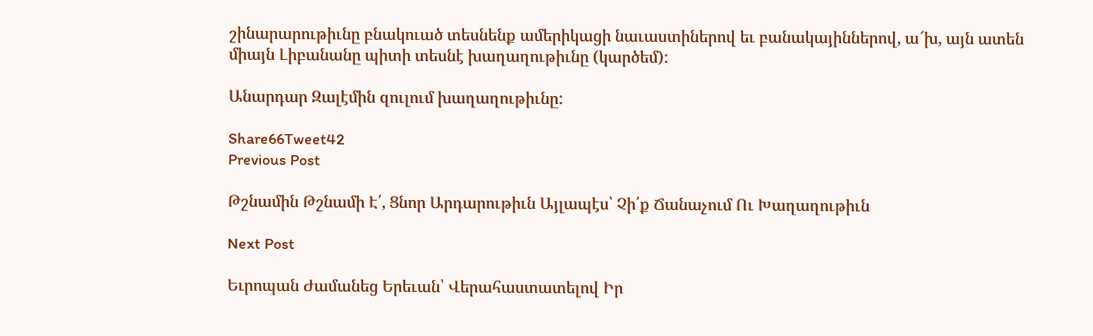շինարարութիւնը բնակուած տեսնենք ամերիկացի նաւաստիներով եւ բանակայիններով, ա՜խ, այն ատեն միայն Լիբանանը պիտի տեսնէ խաղաղութիւնը (կարծեմ):

Անարդար Զալէմին զուլում խաղաղութիւնը:

Share66Tweet42
Previous Post

Թշնամին Թշնամի Է՛, Ցնոր Արդարութիւն Այլապէս՝ Չի՛ք Ճանաչում Ու Խաղաղութիւն

Next Post

Եւրոպան Ժամանեց Երեւան՝ Վերահաստատելով Իր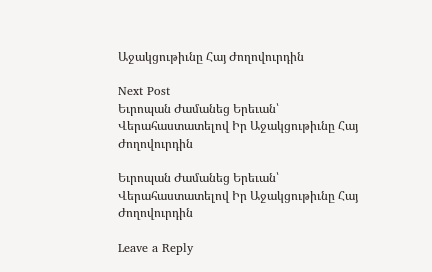Աջակցութիւնը Հայ Ժողովուրդին

Next Post
Եւրոպան Ժամանեց Երեւան՝ Վերահաստատելով Իր Աջակցութիւնը Հայ Ժողովուրդին

Եւրոպան Ժամանեց Երեւան՝ Վերահաստատելով Իր Աջակցութիւնը Հայ Ժողովուրդին

Leave a Reply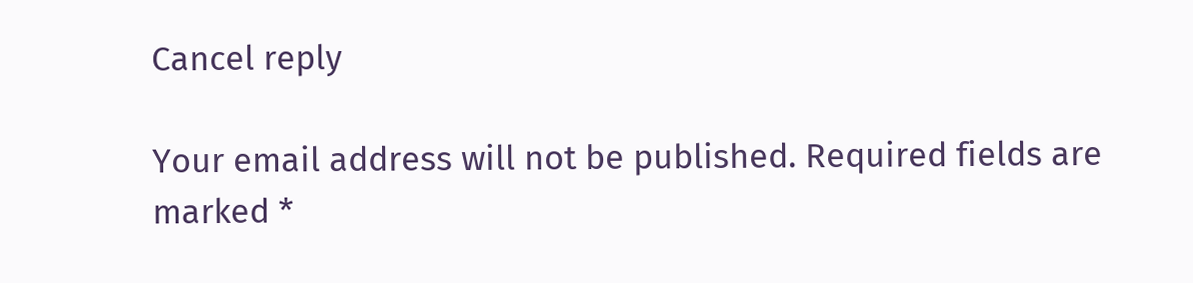Cancel reply

Your email address will not be published. Required fields are marked *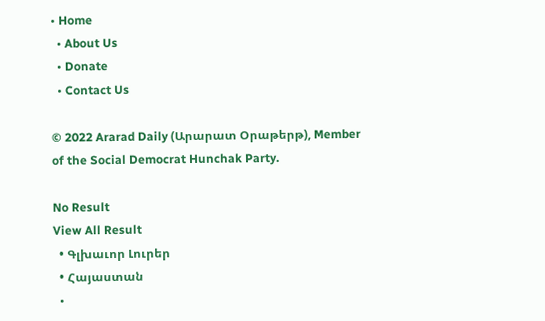• Home
  • About Us
  • Donate
  • Contact Us

© 2022 Ararad Daily (Արարատ Օրաթերթ), Member of the Social Democrat Hunchak Party.

No Result
View All Result
  • Գլխաւոր Լուրեր
  • Հայաստան
  •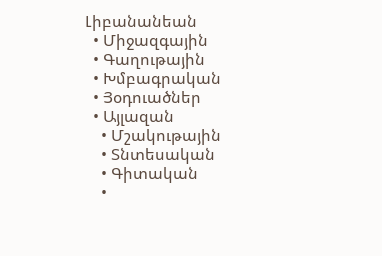Լիբանանեան
  • Միջազգային
  • Գաղութային
  • Խմբագրական
  • Յօդուածներ
  • Այլազան
    • Մշակութային
    • Տնտեսական
    • Գիտական
    •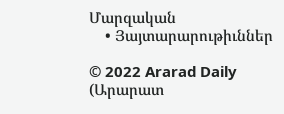Մարզական
    • Յայտարարութիւններ

© 2022 Ararad Daily (Արարատ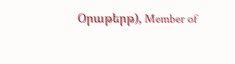Օրաթերթ), Member of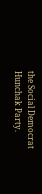the Social Democrat Hunchak Party.